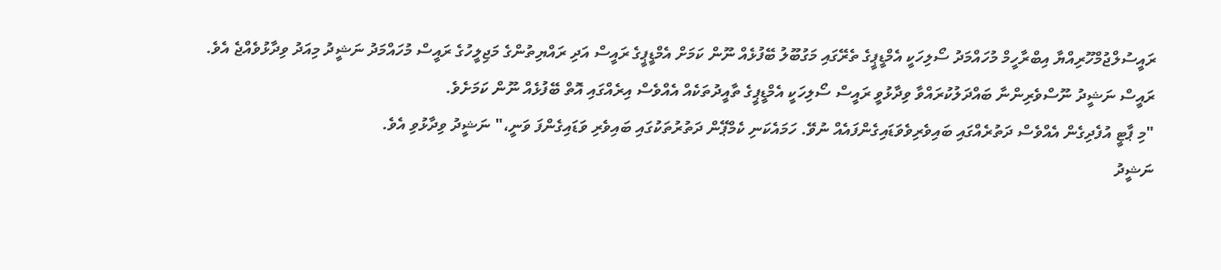ރައީސުލްޖުމްހޫރިއްޔާ އިބްރާހީމް މުހައްމަދު ސޯލިހަކީ އެމްޑީޕީގެ ތެރޭގައި މަގުބޫލު ބޭފުޅެއް ނޫން ކަމަށް އެމްޑީޕީގެ ރައީސް އަދި ރައްޔިތުންގެ މަޖިލީހުގެ ރައީސް މުހައްމަދު ނަޝީދު މިއަދު ވިދާޅުވެއްޖެ އެވެ.
ރައީސް ނަޝީދު ނޫސްވެރިންނާ ބައްދަލުކުރައްވާ ވިދާޅުވީ ރައީސް ސޯލިހަކީ އެމްޑީޕީގެ ތާއީދުތަކެއް އެއްވެސް އިރެއްގައި އޮތް ބޭފުޅެއް ނޫން ކަމަށެވެ.
"މި ޕާޓީ އުފެދިގެން އެއްވެސް ދަތުރެއްގައި ބައިވެރިވެވަޑައިގެންފައެއް ނުވޭ. ހަމައެކަނި ކެމްޕޭން ދަތުރުތަކުގައި ބައިވެރި ވަޑައިގެންފަ ވަނީ،" ނަޝީދު ވިދާޅުވި އެވެ.
ނަޝީދު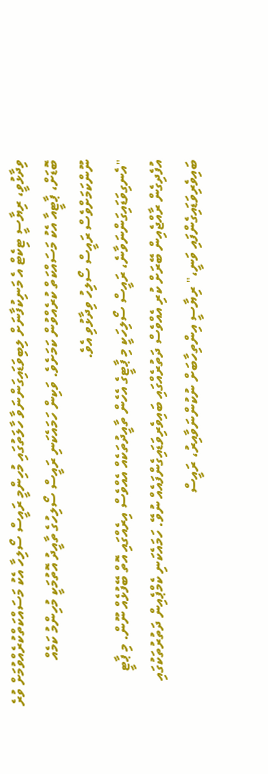ވިދާޅުވީ، ރިޔާސީ ޓިކެޓް އެ މަނިކުފާނަށް ލިބިވަޑައިގަންނަވާ ހާލަތުގައި މުހިންމީ ރައީސް ސޯލިހާ އެކު މަސައްކަތްކުރެއްވުމަށް ވުރެ ބޮޑަށް، ޕާޓީއާ އެކު މަސައްކަތް ކުރެއްވުން ކަމަށެވެ. ވަކިން ހަމައެކަނި ރައީސް ސޯލިހުގެ ތާއީދު އޮތުމަކީ މުހިންމު ކަމެއް ނޫންކަމަށްވެސް ރައީސް ސޯލިހު ވިދާޅުވި އެވެ.
"އެނގިވަޑައިގަންނަވާނެ، ރައީސް ސޯލިހަކީ މި ޕާޓީގެ އެހެން ތާއީދުތަކެއް އެއްވެސް އިރެއްގައި އޮތް ބޭފުޅެއް ނޫން. މި ޕާޓީ އުފެދިގެން ރާއްޖެއިން ބޭރަށް ކުރި އެއްވެސް ދަތުރެއްގައި ބައިވެރިވަޑައިގެންފައެއް ނުވޭ. ހަމައެކަނި ކެމްޕެއިން ދަތުރުތަކުގައި ބައިވެރިވަޑައިގެންފައި ވަނީ،" ރިޔާސީ އިންތިހާބަށް ނުކުންނަވާއިރު، ރައީސް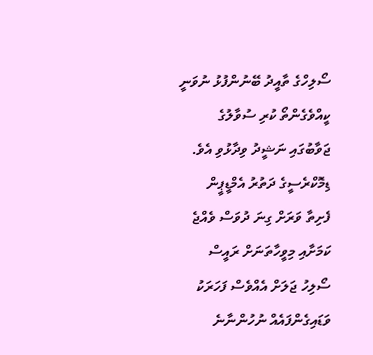ސޯލިހްގެ ތާއީދު ބޭނުންފުޅު ނުވަނީ ކީއްވެގެންތޯ ކުރި ސުވާލުގެ ޖަވާބުގައި ނަޝީދު ވިދާޅުވި އެވެ.
ޑިމޮކްރެސީގެ ދަތުރު އެމްޑީޕީން ފެށިތާ ވަރަށް ގިނަ ދުވަސް ވެއްޖެ ކަމަށާއި މިވީހާތަނަށް ރައީސް ސޯލިހު ޖަލަށް އެއްވެސް ފަހަރަކު ވަޑައިގެންފައެއް ނުހުންނާނެ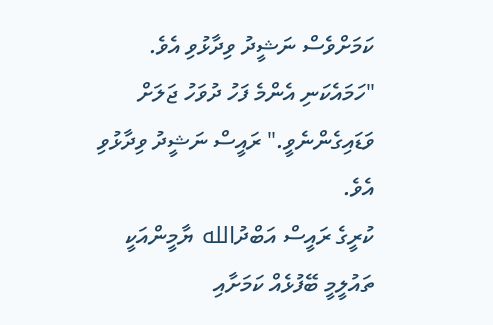ކަމަށްވެސް ނަޝީދު ވިދާޅުވި އެވެ.
"ހަމައެކަނި އެންމެ ފަހު ދުވަހު ޖަލަށް ވަޑައިގެންނެވީ." ރައީސް ނަޝީދު ވިދާޅުވި އެވެ.
ކުރީގެ ރައީސް އަބްދުالله ޔާމީންއަކީ ތައުލީމީ ބޭފުޅެއް ކަމަށާއި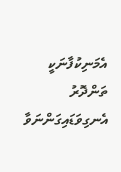އެމަނިކުފާނަކީ ތަންދޮރު އެނގިވަޑައިގަންނަވާ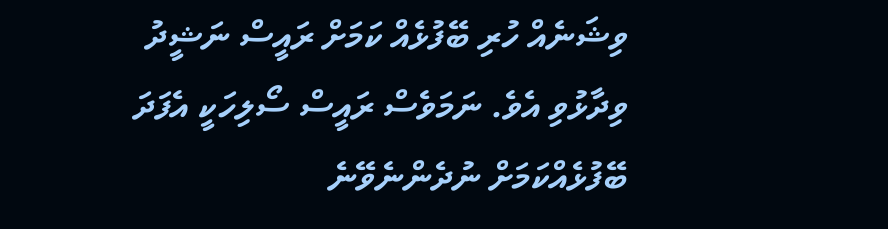ވިޝަނެއް ހުރި ބޭފުޅެއް ކަމަށް ރައީސް ނަޝީދު ވިދާޅުވި އެވެ. ނަމަވެސް ރައީސް ސޯލިހަކީ އެފަދަ ބޭފުޅެއްކަމަށް ނުދެންނެވޭނެ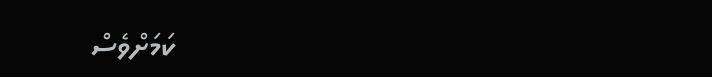ކަމަށްވެސް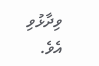ވިދާޅުވި އެވެ.